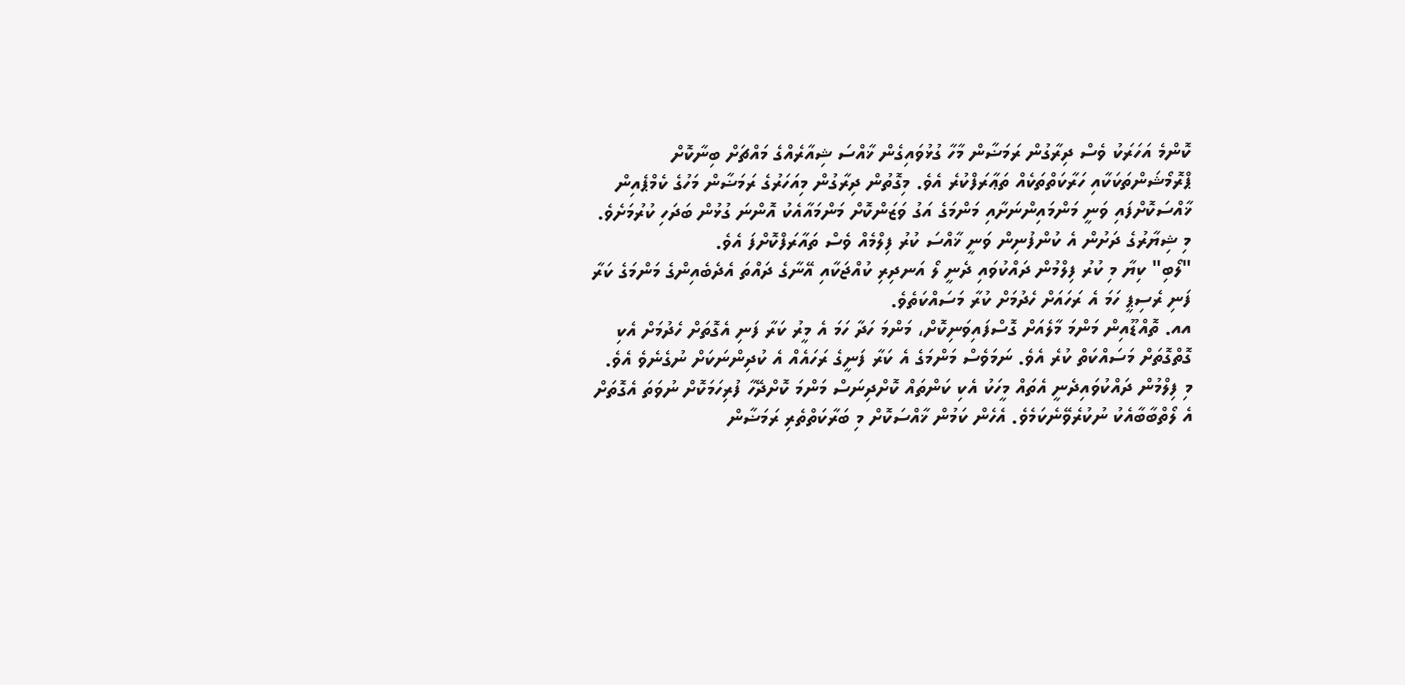ކޮންމެ އަހަރަކު ވެސް ދިރާގުން ރަމަޟާން މާހާ ގުޅުވައިގެން ޚާއްސަ ޝިއާރެއްގެ މައްޗަށް ބިނާކޮށް ޕްރޮމޯޝަންތަކަކާއި ހަރާކަތްތަކެއް ތަޢާރަފްކުރެ އެވެ. މިގޮތުން ދިރާގުން މިއަހަރުގެ ރަމަޟާން މަހުގެ ކެމްޕެއިން ޚާއްސަކޮށްފައި ވަނީ މަންމައިންނަށާއި މަންމަގެ އަގު ވަޒަންކޮށް މަންމައާއެކު އޮންނަ ގުޅުން ބަދަހި ކުރުމަށެވެ.
މި ޝިޔާރުގެ ދަށުން އެ ކުންފުނިން ވަނީ ޚާއްސަ ކުރު ފިލްމެއް ވެސް ތައާރަފްކޮށްފަ އެވެ.
"ލޯބި" ކިޔާ މި ކުރު ފިލްމުން ދައްކުވައި ދެނީ ލޯ އަނދިރި ކުއްޖަކާއި އޭނާގެ ދައްތަ އެދެބެއިންގެ މަންމަގެ ކަރާ ފަނި ރެސިޕީ ހަމަ އެ ރަހައަށް ހެދުމަށް ކުރާ މަސައްކަތެވެ.
އއ. ތޮއްޑޫއިން މަންމަ މާލެއަށް ގޮސްފައިވަނިކޮށް، މަންމަ ހަދާ ހަމަ އެ މީރު ކަރާ ފަނި އެގޮތަށް ހެދުމަށް އެކި ގޮތްގޮތަށް މަސައްކަތް ކުރެ އެވެ. ނަމަވެސް މަންމަގެ އެ ކަރާ ފަނީގެ ރަހައެއް އެ ކުދިންނަކަށް ނުގެނެވެ އެވެ.
މި ފިލްމުން ދައްކުވައިދެނީ އެތައް މީހަކު އެކި ކަންތައް ކޮށްދިނަސް މަންމަ ކޮށްދޭހާ ފުރިހަމަކޮށް ނުވަތަ އެގޮތަށް އެ ލޯތްބާބާއެކު ނުކުރެވޭނެކަމެވެ. އެހެން ކަމުން ޚާއްސަކޮށް މި ބަރާކަތްތެރި ރަމަޟާން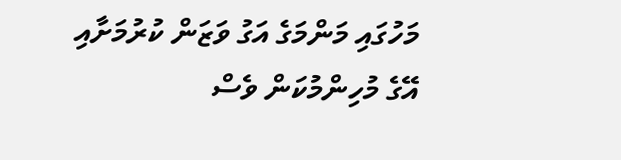މަހުގައި މަންމަގެ އަގު ވަޒަން ކުރުމަށާއި އޭގެ މުހިންމުކަން ވެސް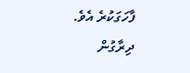ފާހަގަކުރެ އެވެ.
ދިރާގުން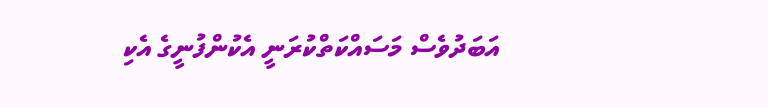އަބަދުވެސް މަސައްކަތްކުރަނީ އެކުންފުނީގެ އެކި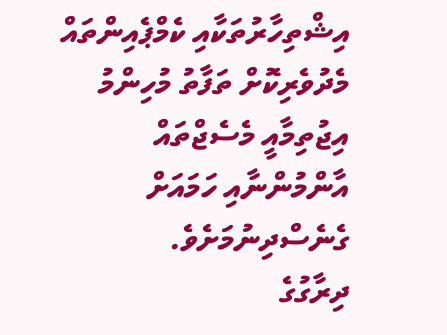އިޝްތިހާރުތަކާއި ކެމްޕެއިންތައް މެދުވެރިކޮށް ތަފާތު މުހިންމު އިޖުތިމާއީ މެސެޖްތައް އާންމުންނާއި ހަމައަށް ގެނެސްދިނުމަށެވެ.
ދިރާގުގެ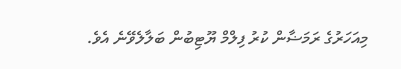މިއަހަރުގެ ރަމަޟާން ކުރު ފިލްމް ޔޫޓިބުން ބަލާލެވޭނެ އެވެ.